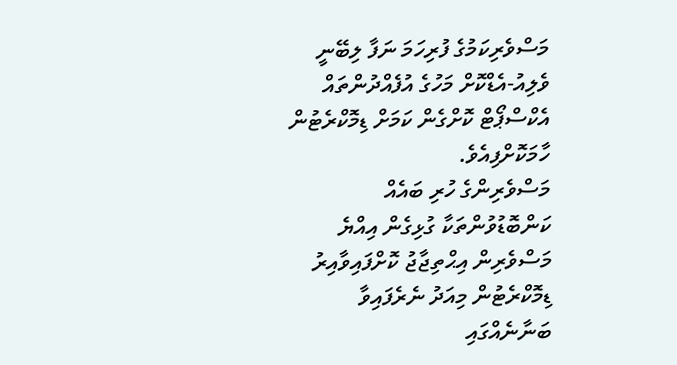މަސްވެރިކަމުގެ ފުރިހަމަ ނަފާ ލިބޭނީ ވެލިއު-އެޑްކޮށް މަހުގެ އުފެއްދުންތައް އެކްސްޕޯޓް ކޮށްގެން ކަމަށް ޑިމޮކްރެޓުން ހާމަކޮށްފިއެވެ.
މަސްވެރިންގެ ހުރި ބައެއް ކަންބޮޑުވުންތަކާ ގުޅިގެން އިއްޔެ މަސްވެރިން އިޙްތިޖާޖު ކޮށްފައިވާއިރު ޑިމޮކްރެޓުން މިއަދު ނެރެފައިވާ ބަނާނެއްގައި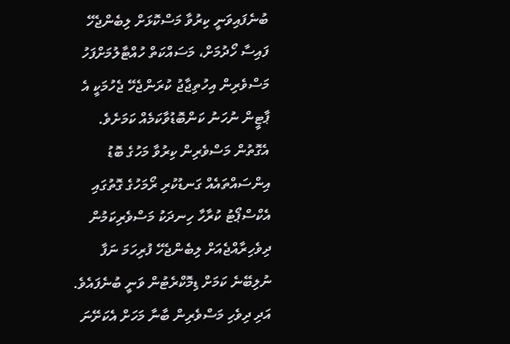ބުނެފައިވަނީ ކިރުވާ މަސްކޮޅަށް ލިބެންޖެހޭ ފައިސާ ހޯދުމަށް، މަސައްކަތް ހުއްޓާލުމަށްފަހު މަސްވެރިން އިހުތިޖާޖު ކުރަންޖެހޭ ޖެހުމަކީ އެ ޕާޓީން ނުހަނު ކަންބޮޑުވާކަމެއް ކަމަށެވެ.
އެގޮތުން މަސްވެރިން ކިރުވާ މަހުގެ ބޮޑު އިންސައްތައެއް ގަނޑުކުރި ރޯމަހުގެ ގޮތުގައި އެކްސްޕޯޓު ކުރާހާ ހިނދަކު މަސްވެރިކަމުން ދިވެހިރާއްޖެއަށް ލިބެންޖެހޭ ފުރިހަމަ ނަފާ ނުލިބޭނެ ކަމަށް ޑިމޮކްރެޓުން ވަނީ ބުނެފައެވެ. އަދި ދިވެހި މަސްވެރިން ބާނާ މަހަށް އެކަށޭނަ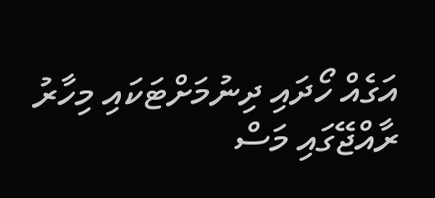އަގެއް ހޯދައި ދިނުމަށްޓަކައި މިހާރު ރާއްޖޭގައި މަސް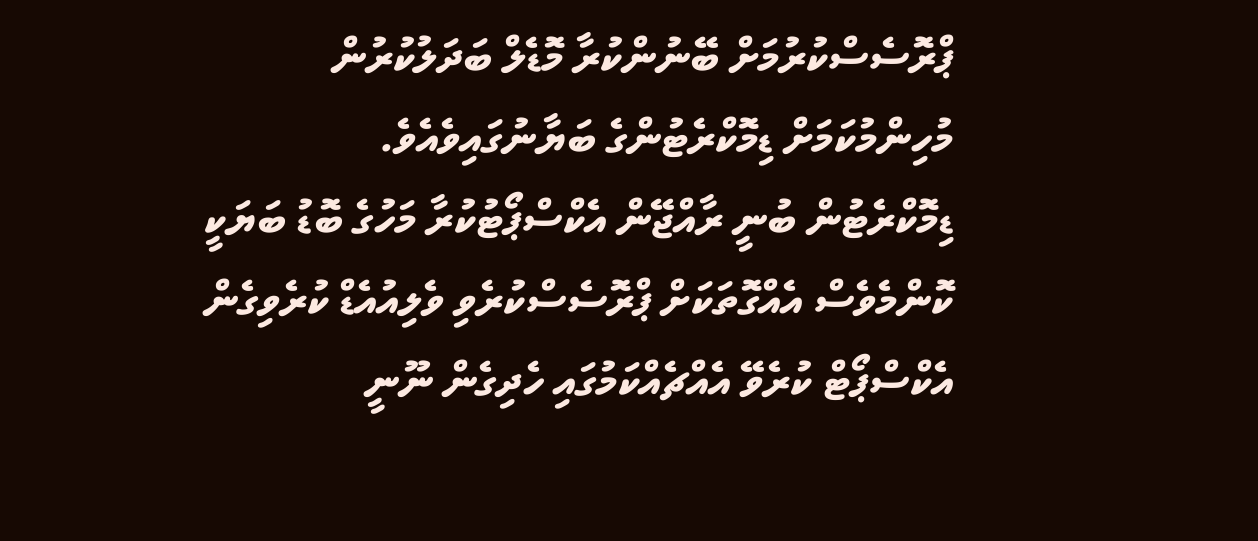ޕްރޮސެސްކުރުމަށް ބޭނުންކުރާ މޮޑެލް ބަދަލުކުރުން މުހިންމުކަމަށް ޑިމޮކްރެޓުންގެ ބަޔާނުގައިވެއެވެ.
ޑިމޮކްރެޓުން ބުނީ ރާއްޖޭން އެކްސްޕޯޓުކުރާ މަހުގެ ބޮޑު ބަޔަކީ ކޮންމެވެސް އެއްގޮތަކަށް ޕްރޮސެސްކުރެވި ވެލިއުއެޑް ކުރެވިގެން އެކްސްޕޯޓް ކުރެވޭ އެއްޗެއްކަމުގައި ހެދިގެން ނޫނީ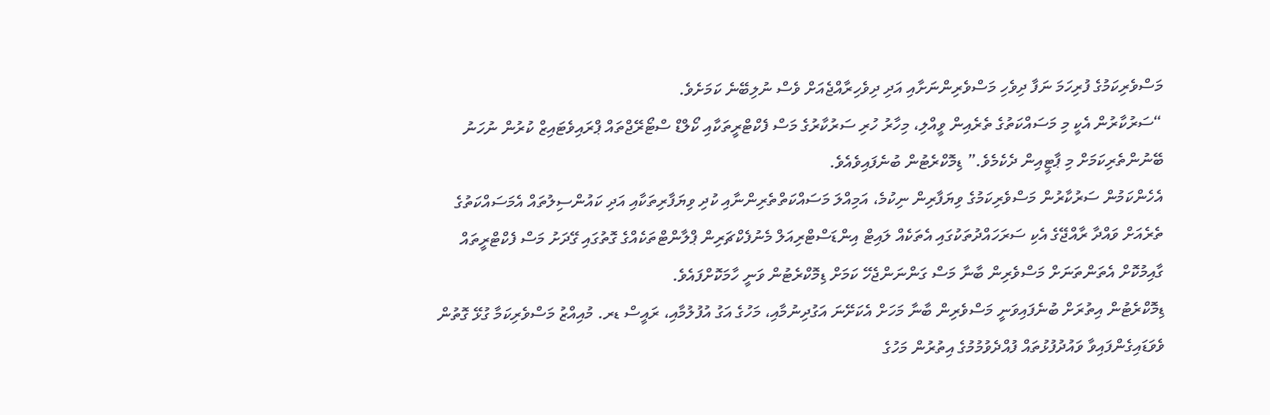މަސްވެރިކަމުގެ ފުރިހަމަ ނަފާ ދިވެހި މަސްވެރިންނަށާއި އަދި ދިވެހިރާއްޖެއަށް ވެސް ނުލިބޭނެ ކަމަށެވެ.
“ސަރުކާރުން އެކީ މި މަސައްކަތުގެ ތެރެއިން ވީއްލި، މިހާރު ހުރި ސަރުކާރުގެ މަސް ފެކްޓްރީތަކާއި ކޯލްޑް ސްޓޯރޭޖްތައް ޕްރައިވެޓައިޒް ކުރުން ނުހަނު ބޭނުންތެރިކަމަށް މި ޕާޓީއިން ދެކެމެވެ.” ޑިމޮކްރެޓުން ބުނެފައިވެއެވެ.
އެހެންކަމުން ސަރުކާރުން މަސްވެރިކަމުގެ ވިޔަފާރިން ނިކުމެ، އަމިއްލަ މަސައްކަތްތެރިންނާއި ކުދި ވިޔަފާރިތަކާއި އަދި ކައުންސިލުތައް އެމަސައްކަތުގެ ތެރެއަށް ވައްދާ ރާއްޖޭގެ އެކި ސަރަހައްދުތަކުގައި އެތަކެއް ލައިޓް އިންޑަސްޓްރިއަލް މެނުފެކްޗަރިން ޕްލާންޓްތަކެއްގެ ގޮތުގައި ގޭދަށު މަސް ފެކްޓްރީތައް ގާއިމުކޮށް އެތަންތަނަށް މަސްވެރިން ބާނާ މަސް ގަންނަންޖެހޭ ކަމަށް ޑިމޮކްރެޓުން ވަނީ ހާމަކޮށްފައެވެ.
ޑިމޮކްރެޓުން އިތުރަށް ބުނެފައިވަނީ މަސްވެރިން ބާނާ މަހަށް އެކަށޭނަ އަގުދިނުމާއި، މަހުގެ އަގު އުފުލުމާއި، ރައީސް ޑރ. މުއިއްޒު މަސްވެރިކަމާ ގުޅޭ ގޮތުން ވެވަޑައިގެންފައިވާ ވައުދުފުޅުތައް ފުއްދެވުމުމުގެ އިތުރުން މަހުގެ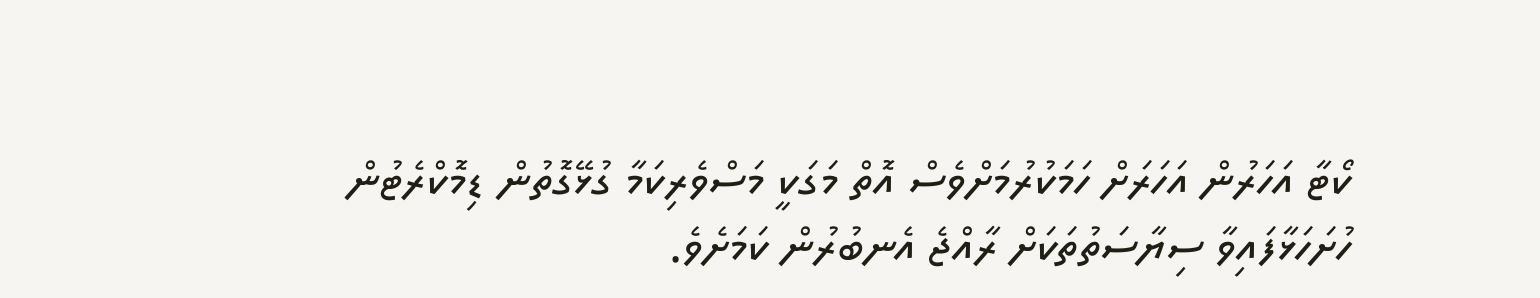ކޯޓާ އަހަރުން އަހަރަށް ހަމަކުރުމަށްވެސް އޮތް މަގަކީ މަސްވެރިކަމާ ގުޅޭގޮތުން ޑިމޮކްރެޓުން ހުށަހަޅާފައިވާ ސިޔާސަތުތަކަށް ރާއްޖެ އެނބުރުން ކަމަށެވެ.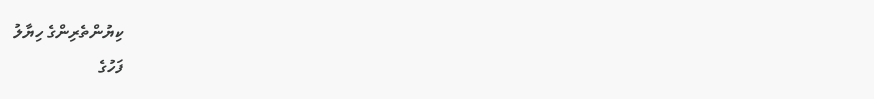ކިޔުންތެރިންގެ ހިޔާލު
ފަހުގެ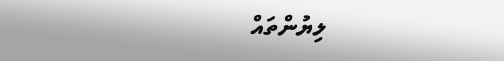ލިޔުންތައް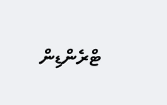ޓްރެންޑިން